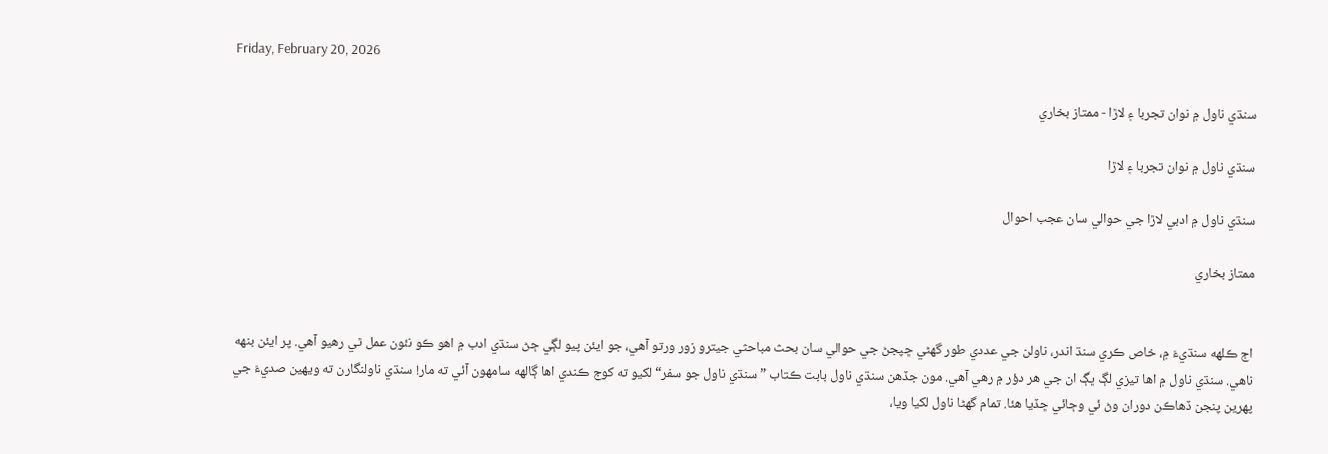Friday, February 20, 2026

سنڌي ناول ۾ نوان تجربا ۽ لاڙا - ممتاز بخاري

سنڌي ناول ۾ نوان تجربا ۽ لاڙا

سنڌي ناول ۾ ادبي لاڙا جي حوالي سان عجب احوال

ممتاز بخاري


اڄ ڪلهه سنڌيءَ ۾، خاص ڪري سنڌ اندر، ناولن جي عددي طور گهڻي ڇپجڻ جي حوالي سان بحث مباحثي جيترو زور ورتو آهي، جو ايئن پيو لڳي ڄڻ سنڌي ادب ۾ اهو ڪو نئون عمل ٿي رهيو آهي. پر ايئن بنهه ناهي. سنڌي ناول ۾ اها تيزي لڳ ڀڳ ان جي هر دؤر ۾ رهي آهي. مون جڏهن سنڌي ناول بابت ڪتاب ”سنڌي ناول جو سفر“ لکيو ته کوج ڪندي اها ڳالهه سامهون آئي ته مار! سنڌي ناولنگارن ته ويهين صديءَ جي پهرين پنجن ڏهاڪن دوران وڻ ئي وڄائي ڇڏيا هئا. تمام گهڻا ناول لکيا ويا،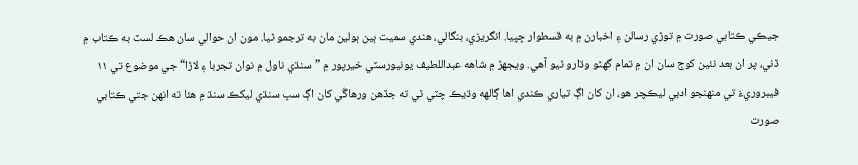جيڪي ڪتابي صورت ۾ توڙي رسالن ۽ اخبارن ۾ به قسطوار ڇپيا. انگريزي، بنگالي، هندي سميت ٻين ٻولين مان به ترجمو ٿيا. مون ان حوالي سان هڪ لسٽ به ڪتاب ۾ ڏني، پر ان بعد نئين کوج سان ان ۾ تمام گهڻو وڌارو ٿيو آهي. ويجهڙ ۾ شاهه عبداللطيف يونيورسٽي خيرپور ۾ ”سنڌي ناول ۾ نوان تجربا ۽ لاڙا“ جي موضوع تي ۱۱ فيبروريءَ تي منهنجو ادبي ليڪچر هو، ان کان اڳ تياري ڪندي اها ڳالهه وڌيڪ چٽي ٿي ته جڏهن ورهاڱي کان اڳ سڀ سنڌي ليکڪ سنڌ ۾ هئا ته انهن جتي ڪتابي صورت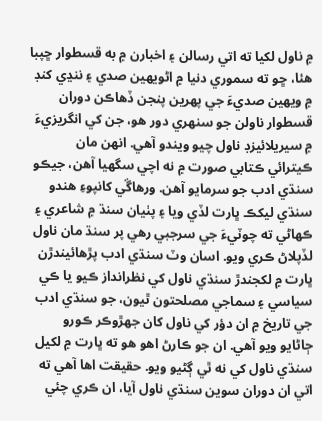۾ ناول لکيا ته اتي رسالن ۽ اخبارن ۾ به قسطوار ڇپبا هئا، ڇو ته سموري دنيا ۾ اڻويهين صدي ۽ ننڍي کنڊ ۾ ويهين صديءَ جي پهرين پنجن ڏهاڪن دوران قسطوار ناولن جو سنهري دور هو، جن کي انگريزيءَ ۾ سيريلائيزڊ ناول چيو ويندو آهي. انهن مان ڪيترائي ڪتابي صورت ۾ نه اچي سگهيا آهن، جيڪو سنڌي ادب جو سرمايو آهن. ورهاڱي کانپوءِ هندو سنڌي ليکڪ ڀارت لڏي ويا ۽ پٺيان سنڌ ۾ شاعري ۽ ڪهاڻي ته چوٽيءَ جي سرجبي رهي پر سنڌ مان ناول لڏپلاڻ ڪري ويو. اسان وٽ سنڌي ادب پڙهائيندڙن ڀارت ۾ لکجندڙ سنڌي ناول کي نظرانداز ڪيو يا ڪي سياسي ۽ سماجي مصلحتون ٿيون، جو سنڌي ادب جي تاريخ ۾ ان دؤر کي ناول کان جهڙوڪر ڪورو ڄاڻايو ويو آهي. ان جو ڪارڻ اهو هو ته ڀارت ۾ لکيل سنڌي ناول کي نه ٿي ڳڻيو ويو. حقيقت اها آهي ته اتي ان دوران سوين سنڌي ناول آيا، ان ڪري چئي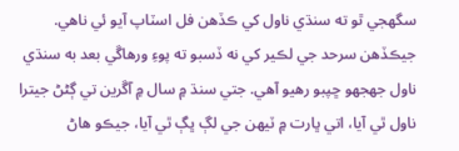سگهجي ٿو ته سنڌي ناول کي ڪڏهن فل اسٽاپ آيو ئي ناهي. جيڪڏهن سرحد جي لڪير کي نه ڏسبو ته پوءِ ورهاڱي بعد به سنڌي ناول جهجهو ڇپبو رهيو آهي. جتي سنڌ ۾ سال ۾ آڱرين تي ڳڻڻ جيترا ناول ٿي آيا، اتي ڀارت ۾ ٽيهن جي لڳ ڀڳ ٿي آيا، جيڪو هاڻ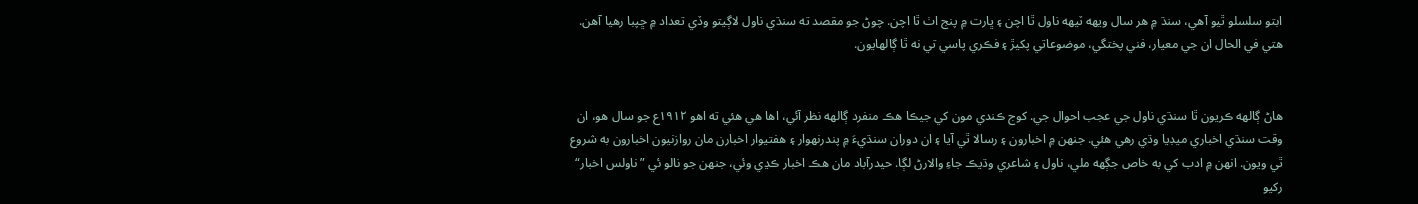ابتو سلسلو ٿيو آهي، سنڌ ۾ هر سال ويهه ٽيهه ناول ٿا اچن ۽ ڀارت ۾ پنج اٺ ٿا اچن. چوڻ جو مقصد ته سنڌي ناول لاڳيتو وڏي تعداد ۾ ڇپبا رهيا آهن. هتي في الحال ان جي معيار، فني پختگي، موضوعاتي پکيڙ ۽ فڪري پاسي تي نه ٿا ڳالهايون.


هاڻ ڳالهه ڪريون ٿا سنڌي ناول جي عجب احوال جي. کوج ڪندي مون کي جيڪا هڪ منفرد ڳالهه نظر آئي، اها هي هئي ته اهو ۱۹۱۲ع جو سال هو، ان وقت سنڌي اخباري ميڊيا وڌي رهي هئي. جنهن ۾ اخبارون ۽ رسالا ٿي آيا ۽ ان دوران سنڌيءَ ۾ پندرنهوار ۽ هفتيوار اخبارن مان روازنيون اخبارون به شروع ٿي ويون. انهن ۾ ادب کي به خاص جڳهه ملي، ناول ۽ شاعري وڌيڪ جاءِ والارڻ لڳا. حيدرآباد مان هڪ اخبار ڪڍي وئي، جنهن جو نالو ئي ”ناولس اخبار“ رکيو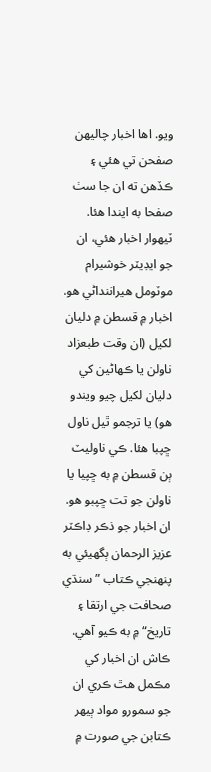ويو. اها اخبار چاليهن صفحن تي هئي ۽ ڪڏهن ته ان جا سٺ صفحا به ايندا هئا. ٽيهوار اخبار هئي، ان جو ايڊيٽر خوشيرام موٽومل هيراننداڻي هو. اخبار ۾ قسطن ۾ دليان لکيل (ان وقت طبعزاد ناولن يا ڪهاڻين کي دليان لکيل چيو ويندو هو) يا ترجمو ٿيل ناول ڇپبا هئا. ڪي ناوليٽ ٻن قسطن ۾ به ڇپيا يا ناولن جو تت ڇپبو هو. ان اخبار جو ذڪر ڊاڪٽر عزيز الرحمان ٻگهيئي به پنهنجي ڪتاب ”سنڌي صحافت جي ارتقا ۽ تاريخ“ ۾ به ڪيو آهي. ڪاش ان اخبار کي مڪمل هٿ ڪري ان جو سمورو مواد ٻيهر ڪتابن جي صورت ۾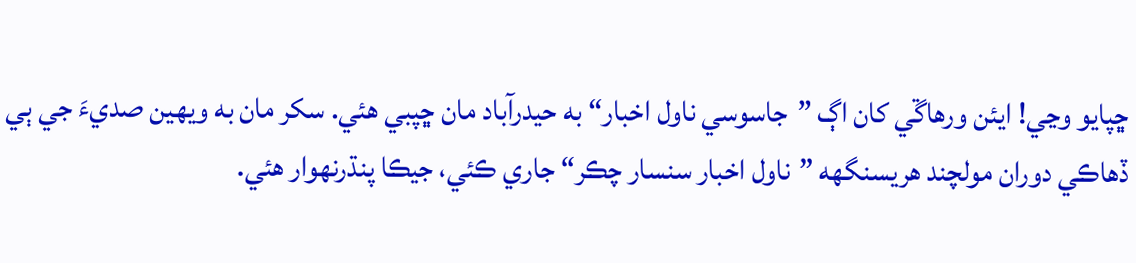ڇپايو وڃي! ايئن ورهاڱي کان اڳ ”جاسوسي ناول اخبار“ به حيدرآباد مان ڇپبي هئي. سکر مان به ويهين صديءَ جي ٻي ڏهاڪي دوران مولچند هريسنگهه ”ناول اخبار سنسار چڪر“ جاري ڪئي، جيڪا پنڌرنهوار هئي.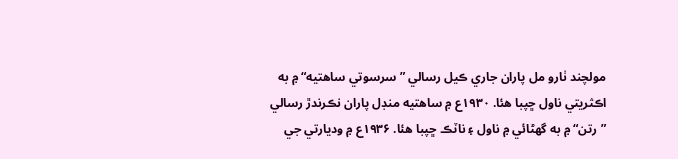مولچند ٺارو مل پاران جاري ڪيل رسالي ”سرسوتي ساهتيه“ ۾ به اڪثريتي ناول ڇپبا هئا. ۱۹۳۰ع ۾ ساهتيه منڊل پاران نڪرندڙ رسالي ”رتن“ ۾ به گهڻائي ۾ ناول ۽ ناٽڪ ڇپبا هئا. ۱۹۳۶ع ۾ وديارتي جي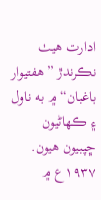ادارت هيٺ نڪرندڙ ”هفتيوار باغبان“ ۾ به ناول ۽ ڪهاڻيون ڇپبيون هيون. ۱۹۳۷ع ۾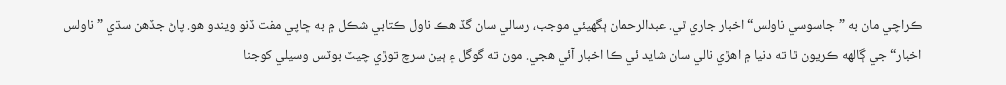ڪراچي مان به ”جاسوسي ناولس“ اخبار جاري ٿي. عبدالرحمان ٻگهيئي موجب، رسالي سان گڏ هڪ ناول ڪتابي شڪل ۾ به ڇاپي مفت ڏنو ويندو هو. پاڻ جڏهن سڌي ”ناولس اخبار“ جي ڳالهه ڪريون ٿا ته دنيا ۾ اهڙي نالي سان شايد ئي ڪا اخبار آئي هجي. مون ته گوگل ۽ ٻين سرچ توڙي چيٽ بوٽس وسيلي کوجنا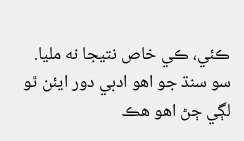ڪئي، ڪي خاص نتيجا نه مليا. سو سنڌ جو اهو ادبي دور ايئن ٿو لڳي ڄڻ اهو هڪ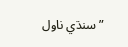”سنڌي ناول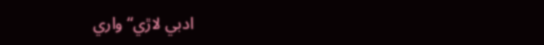ادبي لاڙي“ واري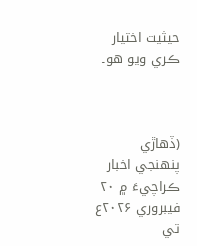حيثيت اختيار ڪري ويو ھو۔



(ڏھاڙي پنھنجي اخبار ڪراچيءَ ۾ ۲۰ فيبروري ۲۰۲۶ع تي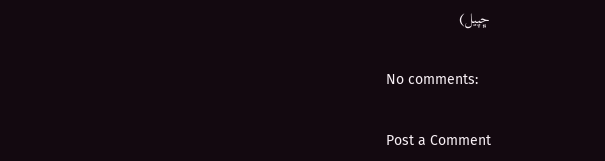ڇپيل)

No comments:

Post a Comment